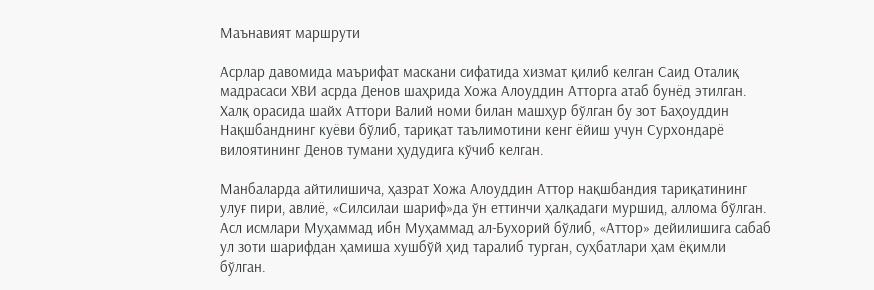Маънавият маршрути

Асрлар давомида маърифат маскани сифатида хизмат қилиб келган Саид Оталиқ мадрасаси ХВИ асрда Денов шаҳрида Хожа Алоуддин Атторга атаб бунёд этилган. Халқ орасида шайх Аттори Валий номи билан машҳур бўлган бу зот Баҳоуддин Нақшбанднинг куёви бўлиб, тариқат таълимотини кенг ёйиш учун Сурхондарё вилоятининг Денов тумани ҳудудига кўчиб келган.

Манбаларда айтилишича, ҳазрат Хожа Алоуддин Аттор нақшбандия тариқатининг улуғ пири, авлиё, «Силсилаи шариф»да ўн еттинчи ҳалқадаги муршид, аллома бўлган. Асл исмлари Муҳаммад ибн Муҳаммад ал-Бухорий бўлиб, «Аттор» дейилишига сабаб ул зоти шарифдан ҳамиша хушбўй ҳид таралиб турган, суҳбатлари ҳам ёқимли бўлган.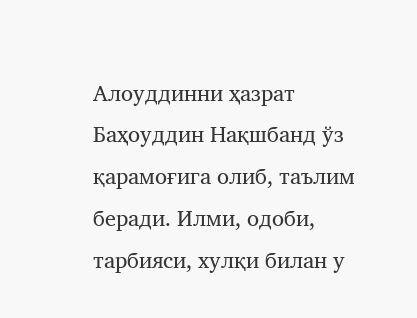Алоуддинни ҳазрат Баҳоуддин Нақшбанд ўз қарамоғига олиб, таълим беради. Илми, одоби, тарбияси, хулқи билан у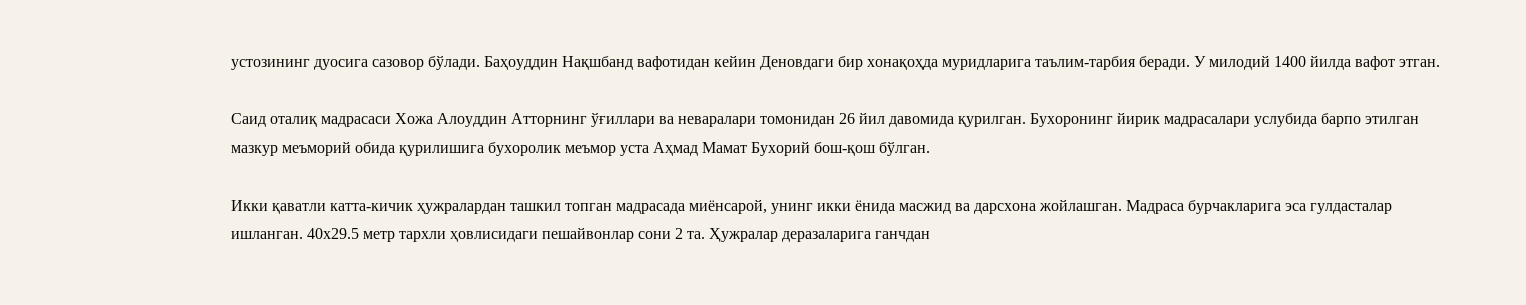устозининг дуосига сазовор бўлади. Баҳоуддин Нақшбанд вафотидан кейин Деновдаги бир хонақоҳда муридларига таълим-тарбия беради. У милодий 1400 йилда вафот этган.

Саид оталиқ мадрасаси Хожа Алоуддин Атторнинг ўғиллари ва неваралари томонидан 26 йил давомида қурилган. Бухоронинг йирик мадрасалари услубида барпо этилган мазкур меъморий обида қурилишига бухоролик меъмор уста Аҳмад Мамат Бухорий бош-қош бўлган.

Икки қаватли катта-кичик ҳужралардан ташкил топган мадрасада миёнсарой, унинг икки ёнида масжид ва дарсхона жойлашган. Мадраса бурчакларига эса гулдасталар ишланган. 40х29.5 метр тархли ҳовлисидаги пешайвонлар сони 2 та. Ҳужралар деразаларига ганчдан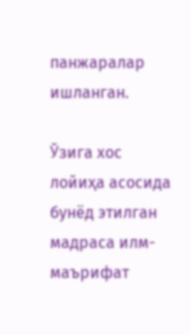панжаралар ишланган.

Ўзига хос лойиҳа асосида бунёд этилган мадраса илм-маърифат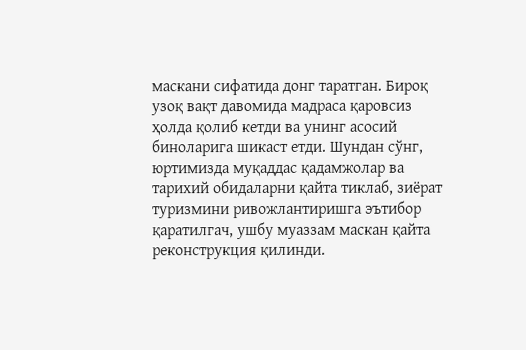маскани сифатида донг таратган. Бироқ узоқ вақт давомида мадраса қаровсиз ҳолда қолиб кетди ва унинг асосий биноларига шикаст етди. Шундан сўнг, юртимизда муқаддас қадамжолар ва тарихий обидаларни қайта тиклаб, зиёрат туризмини ривожлантиришга эътибор қаратилгач, ушбу муаззам маскан қайта реконструкция қилинди.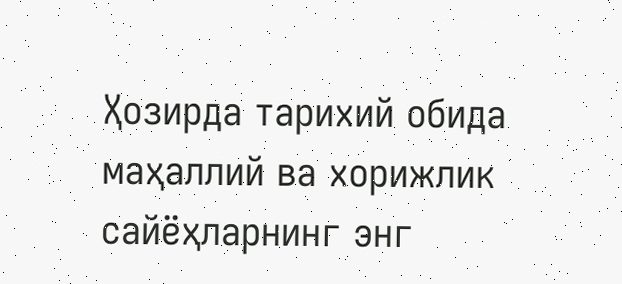Ҳозирда тарихий обида маҳаллий ва хорижлик сайёҳларнинг энг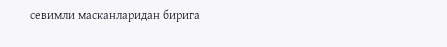севимли масканларидан бирига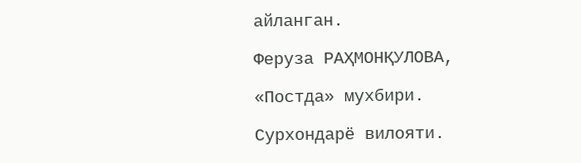айланган.

Феруза РАҲМОНҚУЛОВА,

«Постда» мухбири.

Сурхондарё вилояти.